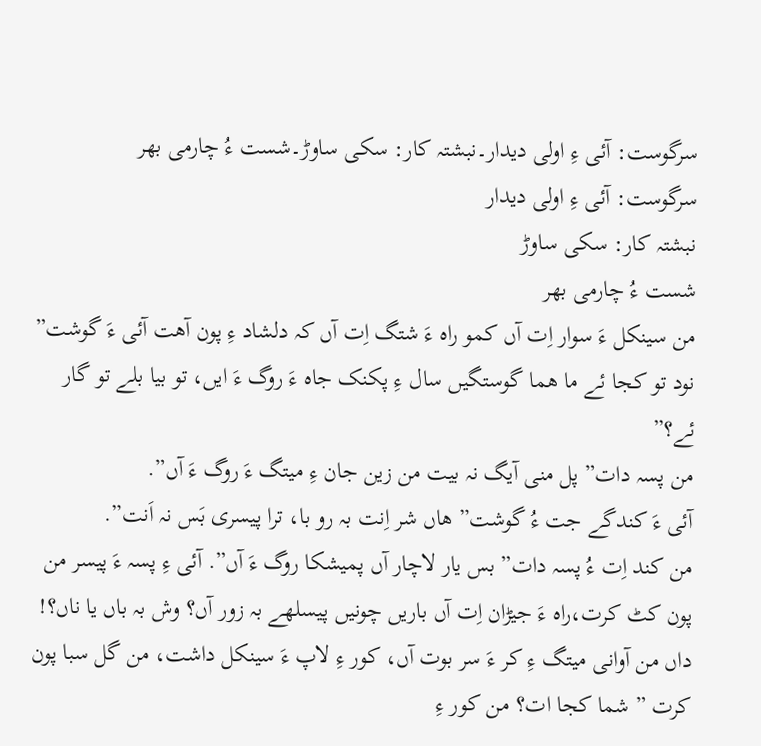سرگوست: آئی ءِ اولی دیدار۔نبشتہ کار: سکی ساوڑ۔شست ءُ چارمی بھر
سرگوست: آئی ءِ اولی دیدار
نبشتہ کار: سکی ساوڑ
شست ءُ چارمی بھر
من سینکل ءَ سوار اِت آں کمو راہ ءَ شتگ اِت آں کہ دلشاد ءِ پون آھت آئی ءَ گوشت” نود تو کجا ئے ما ھما گوستگیں سال ءِ پکنک جاہ ءَ روگ ءَ ایں، تو بیا بلے تو گار ئے؟”
من پسہ دات” پل منی آیگ نہ بیت من زین جان ءِ میتگ ءَ روگ ءَ آں”.
آئی ءَ کندگے جت ءُ گوشت” ھاں شر اِنت بہ رو با، ترا پیسری بَس نہ اَنت”.
من کند اِت ءُ پسہ دات” بس یار لاچار آں پمیشکا روگ ءَ آں”. آئی ءِ پسہ ءَ پیسر من پون کٹ کرت،راہ ءَ جیڑان اِت آں باریں چونیں پیسلھے بہ زور آں؟ وش بہ باں یا ناں؟! داں من آوانی میتگ ءِ کر ءَ سر بوت آں، کور ءِ لاپ ءَ سینکل داشت، من گل سبا پون کرت ” شما کجا ات؟ من کور ءِ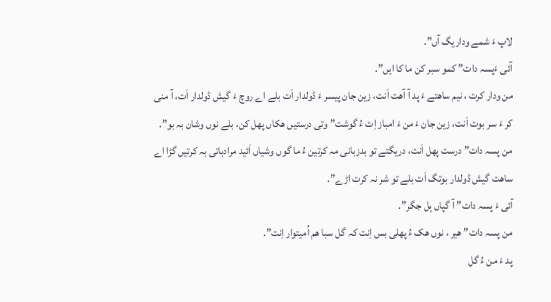لاپ ءَ شمے وداریگ آں”.
آئی ءَپسہ دات” کمو سبر کن ما کا ایں”.
من ودار کرت ، نیم ساھتے ءَ پد آ آھت اَنت، زین جان پیسر ءَ ڈولدار اَت بلے اے روچ ءَ گیش ڈولدار اَت، آ منی کر ءَ سر بوت اَنت، زین جان ءَ من ءَ امباز اِت ءُ گوشت” وتی درستیں ھکاں پھل کن، بلے نوں وشان بہ بو”.
من پسہ دات” درست پھل اَنت، دریگتے تو بدزبانی مہ کرتین ءُ ما گوں وشیاں اَئید مرادباتی بہ کرتیں گڑا اے ساھت گیش ڈولدار بوتگ اَت بلے تو شر نہ کرت اڑے”.
آئی ءَ پسہ دات” آ گپاں بِل جگر”.
من پسہ دات” ھیر ، نوں ھک ءُ پھلی بس اِنت کہ گل سبا ھم اُمیتوار اِنت”.
پد ءَ من ءُ گل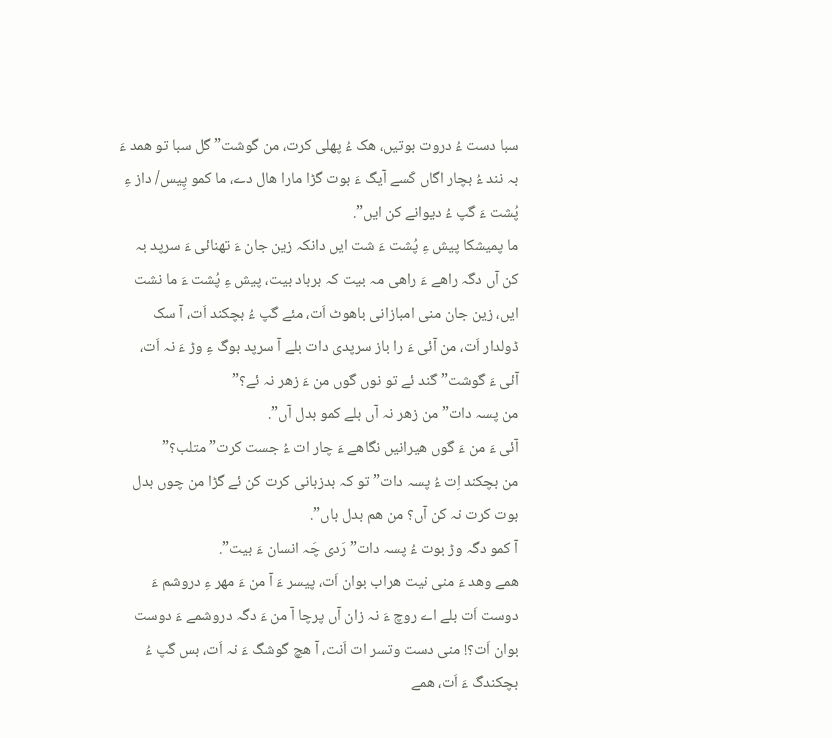سبا دست ءُ دروت بوتیں، ھک ءُ پھلی کرت، من گوشت” گل سبا تو ھمد ءَ بہ نند ءُ بچار اگاں کَسے آیگ ءَ بوت گڑا مارا ھال دے، ما کمو پِیس/ داز ءِ پُشت ءَ گپ ءُ دیوانے کن ایں”.
ما پمیشکا پیش ءِ پُشت ءَ شت ایں دانکہ زین جان ءَ تھنائی ءَ سرپد بہ کن آں دگہ راھے ءَ راھی مہ بیت کہ برباد بیت، پیش ءِ پُشت ءَ ما نشت ایں، زین جان منی امبازانی باھوٹ اَت، مئے گپ ءُ بچکند اَت، آ سک ڈولدار اَت، من آئی ءَ را باز سرپدی دات بلے آ سرپد بوگ ءِ وڑ ءَ نہ اَت، آئی ءَ گوشت” گند ئے تو نوں گوں من ءَ زھر نہ ئے؟”
من پسہ دات” من زھر نہ آں بلے کمو بدل آں”.
آئی ءَ من ءَ گوں ھیرانیں نگاھے ءَ چار ات ءُ جست کرت” متلب؟”
من بچکند اِت ءُ پسہ دات” تو کہ بدزبانی کرت کن ئے گڑا من چوں بدل بوت کرت نہ کن آں؟ من ھم بدل باں”.
آ کمو دگہ وڑ بوت ءُ پسہ دات” رَدی چَہ انسان ءَ بیت”.
ھمے وھد ءَ منی نیت ھراب بوان اَت، پیسر ءَ آ من ءَ مھر ءِ دروشم ءَ دوست اَت بلے اے روچ ءَ نہ زان آں پرچا آ من ءَ دگہ دروشمے ءَ دوست بوان اَت؟! منی دست وتسر ات اَنت، آ ھچ گوشگ ءَ نہ اَت، بس گپ ءُ بچکندگ ءَ اَت، ھمے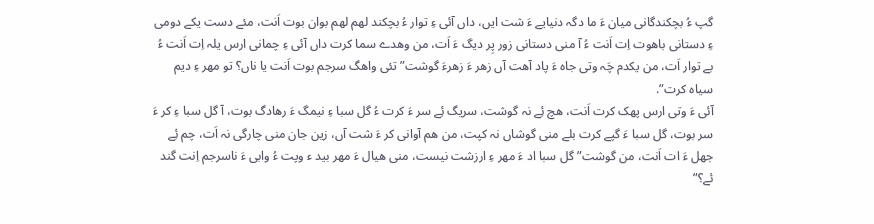گپ ءُ بچکندگانی میان ءَ ما دگہ دنیایے ءَ شت ایں، داں آئی ءِ توار ءُ بچکند لھم لھم بوان بوت اَنت، مئے دست یکے دومی ءِ دستانی باھوت اِت اَنت ءُ آ منی دستانی زور پِر دیگ ءَ اَت، من وھدے سما کرت داں آئی ءِ چمانی ارس یلہ اِت اَنت ءُ بے توار اَت، من یکدم چَہ وتی جاہ ءَ پاد آھت آں زھر ءَ زھرءَ گوشت” تئی واھگ سرجم بوت اَنت یا ناں؟ تو مھر ءِ دیم سیاہ کرت”.
آئی ءَ وتی ارس پھک کرت اَنت، ھچ ئِے نہ گوشت، سریگ ئِے سر ءَ کرت ءُ گل سبا ءِ نیمگ ءَ رھادگ بوت، آ گل سبا ءِ کر ءَ سر بوت، گل سبا ءَ گپے کرت بلے منی گوشاں نہ کپت، من ھم آوانی کر ءَ شت آں، زین جان منی چارگی نہ اَت، چم ئِے جھل ءَ ات اَنت، من گوشت” گل سبا اد ءَ مھر ءِ ارزشت نیست، منی ھیال ءَ مھر بید ء وپت ءُ وابی ءَ ناسرجم اِنت گند ئے؟”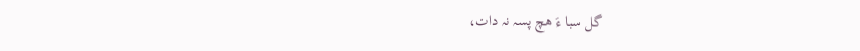گل سبا ءَ ھچ پسہ نہ دات،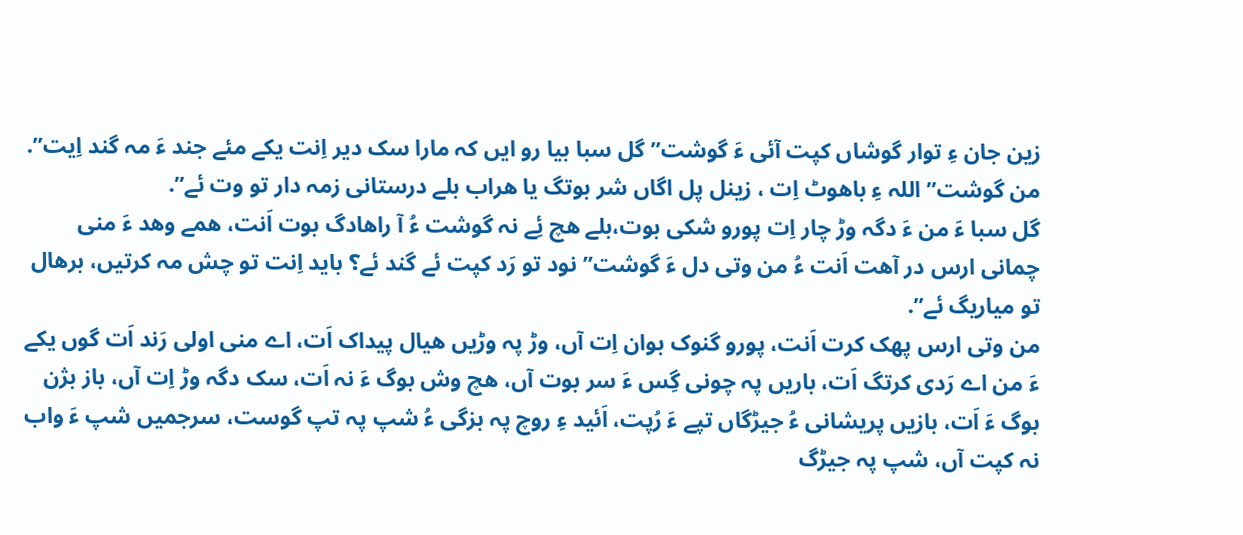زین جان ءِ توار گوشاں کپت آئی ءَ گوشت” گل سبا بیا رو ایں کہ مارا سک دیر اِنت یکے مئے جند ءَ مہ گند اِیت”.
من گوشت” اللہ ءِ باھوٹ اِت ، زینل پل اگاں شر بوتگ یا ھراب بلے درستانی زمہ دار تو وت ئے”.
گل سبا ءَ من ءَ دگہ وڑ چار اِت پورو شکی بوت،بلے ھچ ئِے نہ گوشت ءُ آ راھادگ بوت اَنت، ھمے وھد ءَ منی چمانی ارس در آھت اَنت ءُ من وتی دل ءَ گوشت” نود تو رَد کپت ئے گند ئے؟ باید اِنت تو چش مہ کرتیں، برھال تو میاریگ ئے”.
من وتی ارس پھک کرت اَنت، پورو گنوک بوان اِت آں، وڑ پہ وڑیں ھیال پیداک اَت، اے منی اولی رَند اَت گوں یکے ءَ من اے رَدی کرتگ اَت، باریں پہ چونی گِس ءَ سر بوت آں، ھچ وش بوگ ءَ نہ اَت، سک دگہ وڑ اِت آں، باز بژن بوگ ءَ اَت، بازیں پریشانی ءُ جیڑگاں تپے ءَ رُپت، اَئید ءِ روچ پہ بزگی ءُ شپ پہ تپ گوست، سرجمیں شپ ءَ واب نہ کپت آں، شپ پہ جیڑگ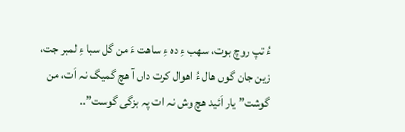ءُ تپ روچ بوت، سھب ءِ دہ ءِ ساھت ءَ من گل سبا ءِ لمبر جت، زین جان گوں ھال ءُ اھوال کرت داں آ ھچ گمیگ نہ اَت، من گوشت” یار اَئید ھچ وش نہ ات پہ بزگی گوست”..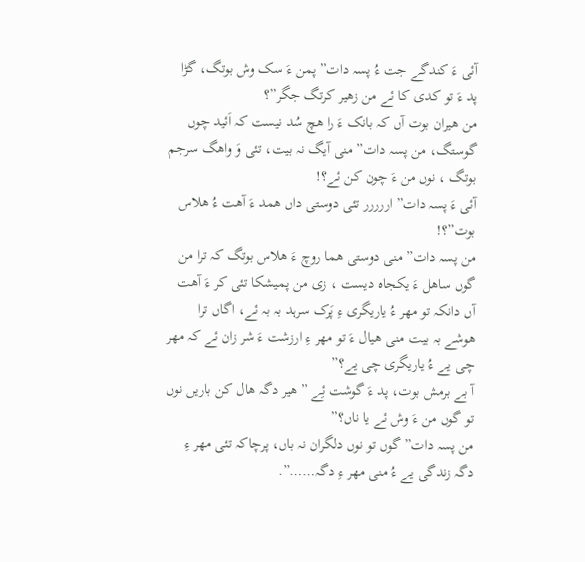آئی ءَ کندگے جت ءُ پسہ دات” پمن ءَ سک وش بوتگ، گڑا پد ءَ تو کدی کا ئے من زھیر کرتگ جگر”؟
من ھیران بوت آں کہ بانک ءَ را ھچ سُد نیست کہ اَئید چوں گوستگ، من پسہ دات” منی آیگ نہ بیت، تئی وَ واھگ سرجم بوتگ ، نوں من ءَ چون کن ئے؟!
آئی ءَ پسہ دات” اررررر تئی دوستی داں ھمد ءَ آھت ءُ ھلاس بوت”؟!
من پسہ دات” منی دوستی ھما روچ ءَ ھلاس بوتگ کہ ترا من گوں ساھل ءَ یکجاہ دیست ، زی من پمیشکا تئی کر ءَ آھت آں دانکہ تو مھر ءُ یاریگری ءِ پَرک سرہد بہ بہ ئے، اگاں ترا ھوشے بہ بیت منی ھیال ءَ تو مھر ءِ ارزشت ءَ شر زان ئے کہ مھر چی یے ءُ یاریگری چی یے؟”
آ بے برمش بوت، پد ءَ گوشت ئِے ” ھیر دگہ ھال کن باریں نوں تو گوں من ءَ وش ئے یا ناں؟”
من پسہ دات” گوں تو نوں دلگران نہ باں، پرچاکہ تئی مھر ءِ دگہ زندگی یے ءُ منی مھر ءِ دگہ……”.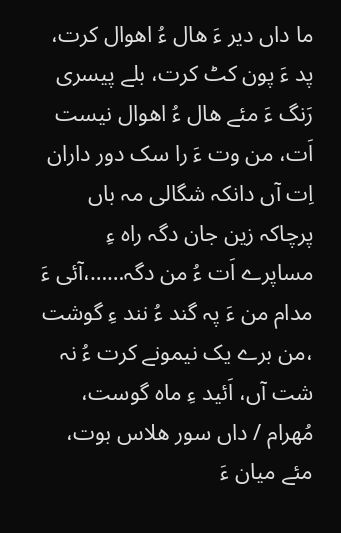ما داں دیر ءَ ھال ءُ اھوال کرت، پد ءَ پون کٹ کرت، بلے پیسری رَنگ ءَ مئے ھال ءُ اھوال نیست اَت، من وت ءَ را سک دور داران اِت آں دانکہ شگالی مہ باں پرچاکہ زین جان دگہ راہ ءِ مساپرے اَت ءُ من دگہ……،آئی ءَ مدام من ءَ پہ گند ءُ نند ءِ گوشت ،من برے یک نیمونے کرت ءُ نہ شت آں، اَئید ءِ ماہ گوست، مُھرام / داں سور ھلاس بوت، مئے میان ءَ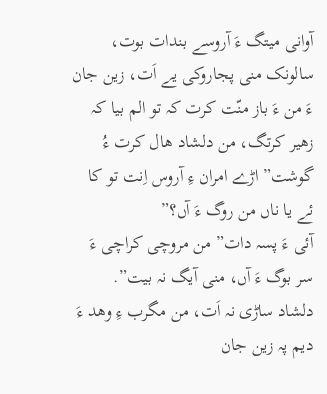آوانی میتگ ءَ آروسے بندات بوت، سالونک منی پجاروکی یے اَت، زین جان ءَ من ءَ باز منّت کرت کہ تو الم بیا کہ زھیر کرتگ، من دلشاد ھال کرت ءُ گوشت” اڑے امران ءِ آروس اِنت تو کا ئے یا ناں من روگ ءَ آں؟”
آئی ءَ پسہ دات” من مروچی کراچی ءَ سر بوگ ءَ آں، منی آیگ نہ بیت”.
دلشاد ساڑی نہ اَت، من مگرب ءِ وھد ءَ دیم پہ زین جان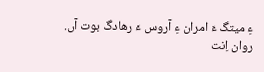ءِ میتگ ءَ امران ءِ آروس ءَ رھادگ بوت آں.
روان اِنت